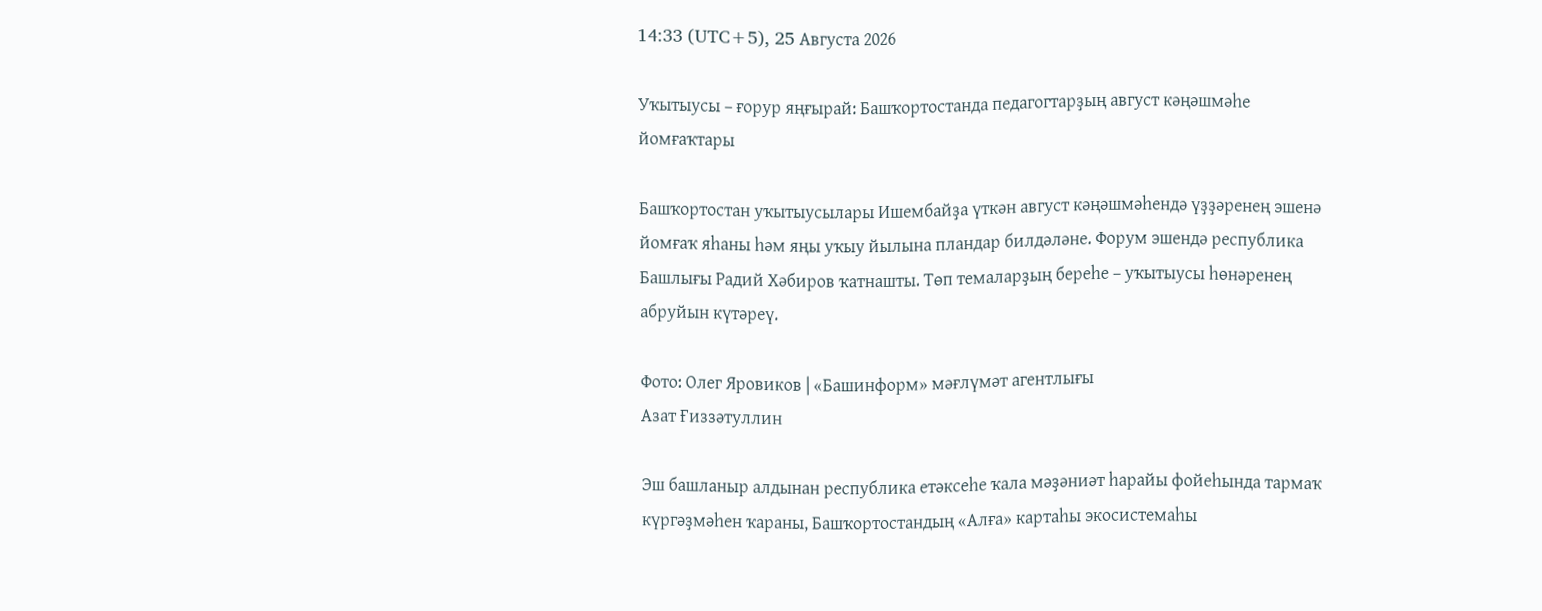14:33 (UTC+5), 25 Августа 2026

Уҡытыусы – ғорур яңғырай: Башҡортостанда педагогтарҙың август кәңәшмәһе йомғаҡтары

Башҡортостан уҡытыусылары Ишембайҙа үткән август кәңәшмәһендә үҙҙәренең эшенә йомғаҡ яһаны һәм яңы уҡыу йылына пландар билдәләне. Форум эшендә республика Башлығы Радий Хәбиров ҡатнашты. Төп темаларҙың береһе – уҡытыусы һөнәренең абруйын күтәреү.

Фото: Олег Яровиков | «Башинформ» мәғлүмәт агентлығы
Азат Ғиззәтуллин

Эш башланыр алдынан республика етәксеһе ҡала мәҙәниәт һарайы фойеһында тармаҡ күргәҙмәһен ҡараны, Башҡортостандың «Алға» картаһы экосистемаһы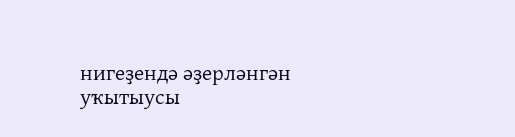нигеҙендә әҙерләнгән уҡытыусы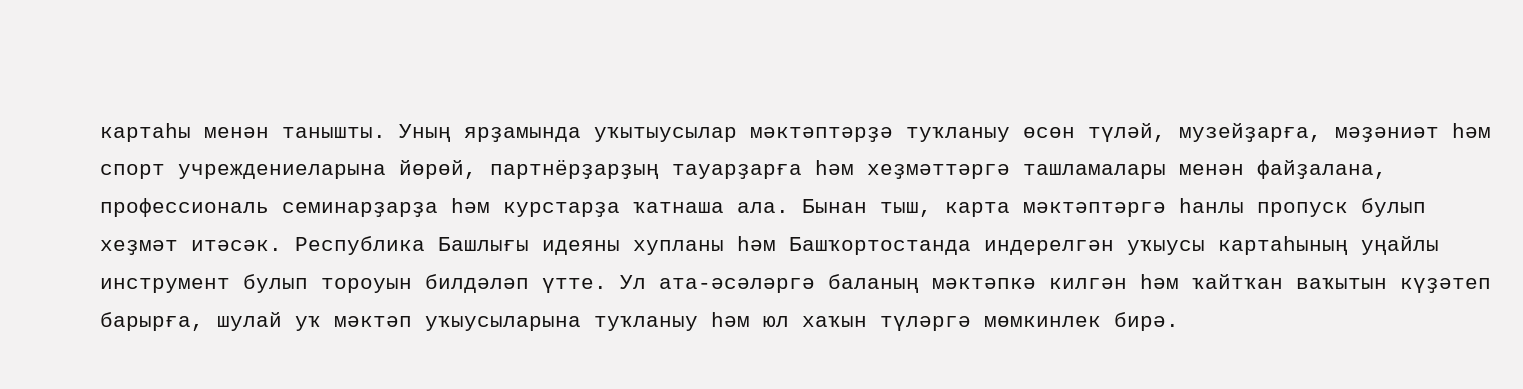картаһы менән танышты. Уның ярҙамында уҡытыусылар мәктәптәрҙә туҡланыу өсөн түләй, музейҙарға, мәҙәниәт һәм спорт учреждениеларына йөрөй, партнёрҙарҙың тауарҙарға һәм хеҙмәттәргә ташламалары менән файҙалана, профессиональ семинарҙарҙа һәм курстарҙа ҡатнаша ала. Бынан тыш, карта мәктәптәргә һанлы пропуск булып хеҙмәт итәсәк. Республика Башлығы идеяны хупланы һәм Башҡортостанда индерелгән уҡыусы картаһының уңайлы инструмент булып тороуын билдәләп үтте. Ул ата-әсәләргә баланың мәктәпкә килгән һәм ҡайтҡан ваҡытын күҙәтеп барырға, шулай уҡ мәктәп уҡыусыларына туҡланыу һәм юл хаҡын түләргә мөмкинлек бирә.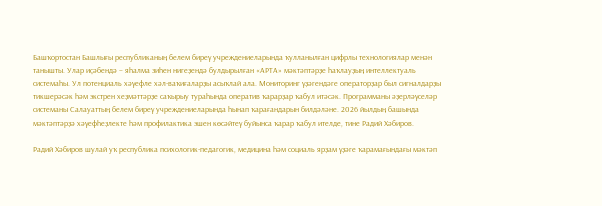Башҡортостан Башлығы республиканың белем биреү учреждениеларында ҡулланылған цифрлы технологиялар менән танышты. Улар иҫәбендә – яһалма зиһен нигеҙендә булдырылған «АРТА» мәктәптәрҙе һаҡлауҙың интеллектуаль системаһы. Ул потенциаль хәүефле хәл-ваҡиғаларҙы асыҡлай ала. Мониторинг үҙәгендәге операторҙар был сигналдарҙы тикшерәсәк һәм экстрен хеҙмәттәрҙе саҡырыу тураһында оператив ҡарарҙар ҡабул итәсәк. Программаны әҙерләүселәр системаны Салауаттың белем биреү учреждениеларында һынап ҡарағандарын билдәләне. 2026 йылдың башында мәктәптәрҙә хәүефһеҙлекте һәм профилактика эшен көсәйтеү буйынса ҡарар ҡабул ителде, тине Радий Хәбиров.

Радий Хәбиров шулай уҡ республика психологик-педагогик, медицина һәм социаль ярҙам үҙәге ҡарамағындағы мәктәп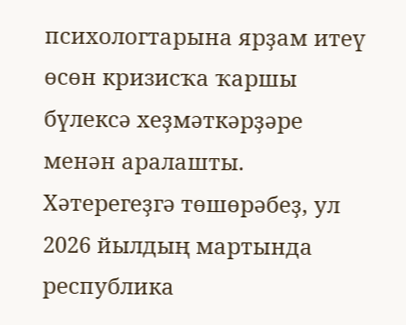психологтарына ярҙам итеү өсөн кризисҡа ҡаршы бүлексә хеҙмәткәрҙәре менән аралашты. Хәтерегеҙгә төшөрәбеҙ, ул 2026 йылдың мартында республика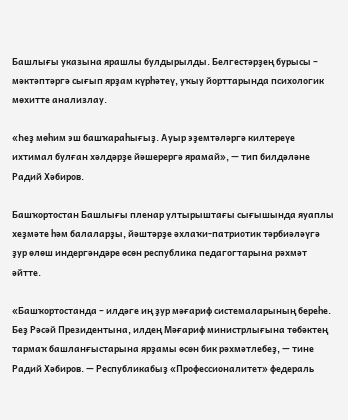Башлығы указына ярашлы булдырылды. Белгестәрҙең бурысы – мәктәптәргә сығып ярҙам күрһәтеү, уҡыу йорттарында психологик мөхитте анализлау.

«Һеҙ мөһим эш башҡараһығыҙ. Ауыр эҙемтәләргә килтереүе ихтимал булған хәлдәрҙе йәшерергә ярамай», — тип билдәләне Радий Хәбиров.

Башҡортостан Башлығы пленар ултырыштағы сығышында яуаплы хеҙмәте һәм балаларҙы, йәштәрҙе әхлаҡи-патриотик тәрбиәләүгә ҙур өлөш индергәндәре өсөн республика педагогтарына рәхмәт әйтте.

«Башҡортостанда – илдәге иң ҙур мәғариф системаларының береһе. Беҙ Рәсәй Президентына, илдең Мәғариф министрлығына төбәктең тармаҡ башланғыстарына ярҙамы өсөн бик рәхмәтлебеҙ, — тине Радий Хәбиров. — Республикабыҙ «Профессионалитет» федераль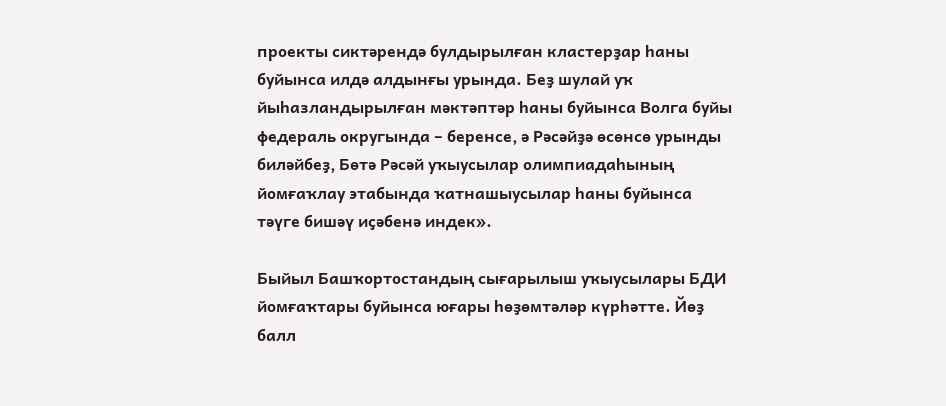проекты сиктәрендә булдырылған кластерҙар һаны буйынса илдә алдынғы урында. Беҙ шулай уҡ йыһазландырылған мәктәптәр һаны буйынса Волга буйы федераль округында – беренсе, ә Рәсәйҙә өсөнсө урынды биләйбеҙ, Бөтә Рәсәй уҡыусылар олимпиадаһының йомғаҡлау этабында ҡатнашыусылар һаны буйынса тәүге бишәү иҫәбенә индек».

Быйыл Башҡортостандың сығарылыш уҡыусылары БДИ йомғаҡтары буйынса юғары һөҙөмтәләр күрһәтте. Йөҙ балл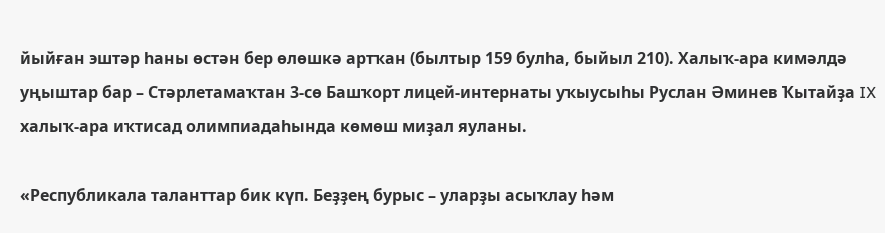йыйған эштәр һаны өстән бер өлөшкә артҡан (былтыр 159 булһа, быйыл 210). Халыҡ-ара кимәлдә уңыштар бар – Стәрлетамаҡтан 3-сө Башҡорт лицей-интернаты уҡыусыһы Руслан Әминев Ҡытайҙа IX халыҡ-ара иҡтисад олимпиадаһында көмөш миҙал яуланы.

«Республикала таланттар бик күп. Беҙҙең бурыс – уларҙы асыҡлау һәм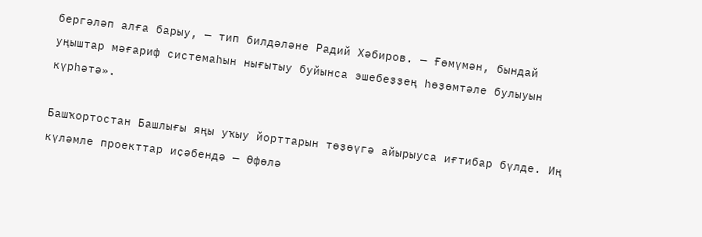бергәләп алға барыу, — тип билдәләне Радий Хәбиров. — Ғөмүмән, бындай уңыштар мәғариф системаһын нығытыу буйынса эшебеҙҙең һөҙөмтәле булыуын күрһәтә».

Башҡортостан Башлығы яңы уҡыу йорттарын төҙөүгә айырыуса иғтибар бүлде. Иң күләмле проекттар иҫәбендә — Өфөлә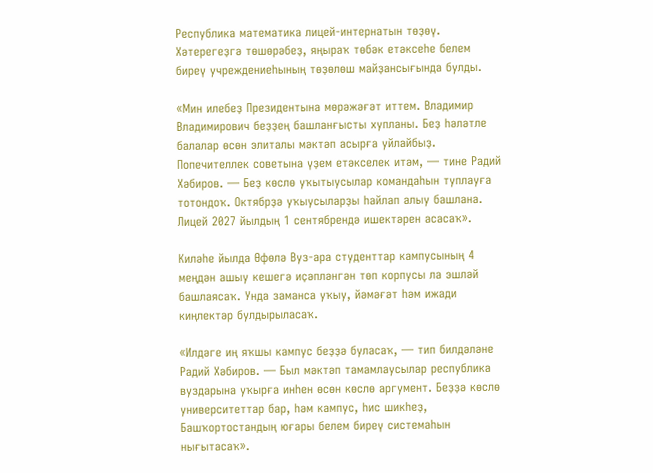Республика математика лицей-интернатын төҙөү. Хәтерегеҙгә төшөрәбеҙ, яңыраҡ төбәк етәксеһе белем биреү учреждениеһының төҙөлөш майҙансығында булды.

«Мин илебеҙ Президентына мөрәжәғәт иттем. Владимир Владимирович беҙҙең башланғысты хупланы. Беҙ һәләтле балалар өсөн элиталы мәктәп асырға уйлайбыҙ. Попечителлек советына үҙем етәкселек итәм, — тине Радий Хәбиров. — Беҙ көслө уҡытыусылар командаһын туплауға тотондоҡ. Октябрҙә уҡыусыларҙы һайлап алыу башлана. Лицей 2027 йылдың 1 сентябрендә ишектәрен асасаҡ».

Киләһе йылда Өфөлә Вуз-ара студенттар кампусының 4 меңдән ашыу кешегә иҫәпләнгән төп корпусы ла эшләй башлаясаҡ. Унда заманса уҡыу, йәмәғәт һәм ижади киңлектәр булдырыласаҡ.

«Илдәге иң яҡшы кампус беҙҙә буласаҡ, — тип билдәләне Радий Хәбиров. — Был мәктәп тамамлаусылар республика вуздарына уҡырға инһен өсөн көслө аргумент. Беҙҙә көслө университеттар бар, һәм кампус, һис шикһеҙ, Башҡортостандың юғары белем биреү системаһын нығытасаҡ».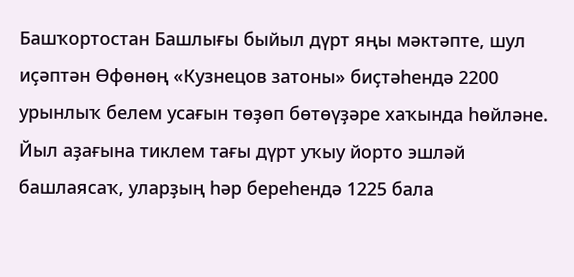Башҡортостан Башлығы быйыл дүрт яңы мәктәпте, шул иҫәптән Өфөнөң «Кузнецов затоны» биҫтәһендә 2200 урынлыҡ белем усағын төҙөп бөтөүҙәре хаҡында һөйләне. Йыл аҙағына тиклем тағы дүрт уҡыу йорто эшләй башлаясаҡ, уларҙың һәр береһендә 1225 бала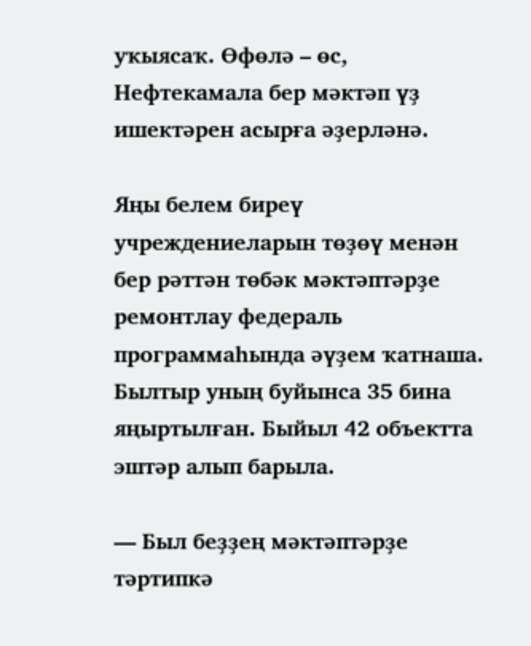уҡыясаҡ. Өфөлә – өс, Нефтекамала бер мәктәп үҙ ишектәрен асырға әҙерләнә.

Яңы белем биреү учреждениеларын төҙөү менән бер рәттән төбәк мәктәптәрҙе ремонтлау федераль программаһында әүҙем ҡатнаша. Былтыр уның буйынса 35 бина яңыртылған. Быйыл 42 объектта эштәр алып барыла.

— Был беҙҙең мәктәптәрҙе тәртипкә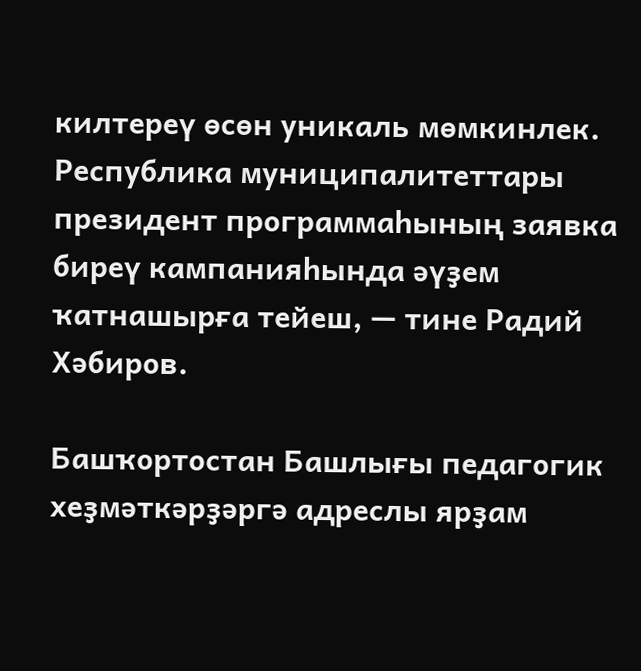килтереү өсөн уникаль мөмкинлек. Республика муниципалитеттары президент программаһының заявка биреү кампанияһында әүҙем ҡатнашырға тейеш, — тине Радий Хәбиров.

Башҡортостан Башлығы педагогик хеҙмәткәрҙәргә адреслы ярҙам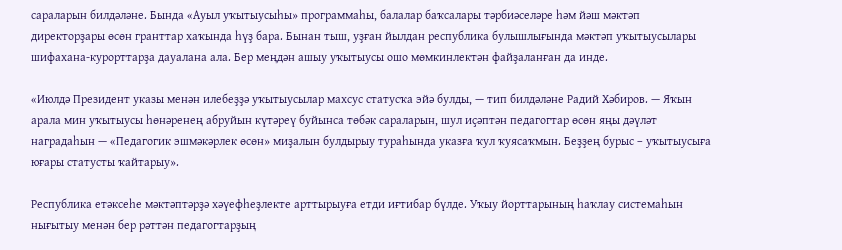сараларын билдәләне. Бында «Ауыл уҡытыусыһы» программаһы, балалар баҡсалары тәрбиәселәре һәм йәш мәктәп директорҙары өсөн гранттар хаҡында һүҙ бара. Бынан тыш, уҙған йылдан республика булышлығында мәктәп уҡытыусылары шифахана-курорттарҙа дауалана ала. Бер меңдән ашыу уҡытыусы ошо мөмкинлектән файҙаланған да инде.

«Июлдә Президент указы менән илебеҙҙә уҡытыусылар махсус статусҡа эйә булды, — тип билдәләне Радий Хәбиров. — Яҡын арала мин уҡытыусы һөнәренең абруйын күтәреү буйынса төбәк сараларын, шул иҫәптән педагогтар өсөн яңы дәүләт наградаһын — «Педагогик эшмәкәрлек өсөн» миҙалын булдырыу тураһында указға ҡул ҡуясаҡмын. Беҙҙең бурыс – уҡытыусыға юғары статусты ҡайтарыу».

Республика етәксеһе мәктәптәрҙә хәүефһеҙлекте арттырыуға етди иғтибар бүлде. Уҡыу йорттарының һаҡлау системаһын нығытыу менән бер рәттән педагогтарҙың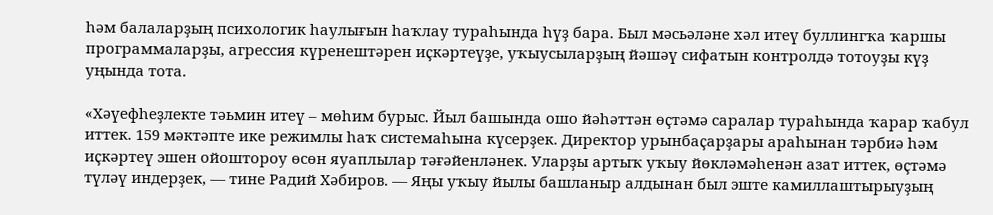һәм балаларҙың психологик һаулығын һаҡлау тураһында һүҙ бара. Был мәсьәләне хәл итеү буллингҡа ҡаршы программаларҙы, агрессия күренештәрен иҫкәртеүҙе, уҡыусыларҙың йәшәү сифатын контролдә тотоуҙы күҙ уңында тота.

«Хәүефһеҙлекте тәьмин итеү – мөһим бурыс. Йыл башында ошо йәһәттән өҫтәмә саралар тураһында ҡарар ҡабул иттек. 159 мәктәпте ике режимлы һаҡ системаһына күсерҙек. Директор урынбаҫарҙары араһынан тәрбиә һәм иҫкәртеү эшен ойоштороу өсөн яуаплылар тәғәйенләнек. Уларҙы артыҡ уҡыу йөкләмәһенән азат иттек, өҫтәмә түләү индерҙек, — тине Радий Хәбиров. — Яңы уҡыу йылы башланыр алдынан был эште камиллаштырыуҙың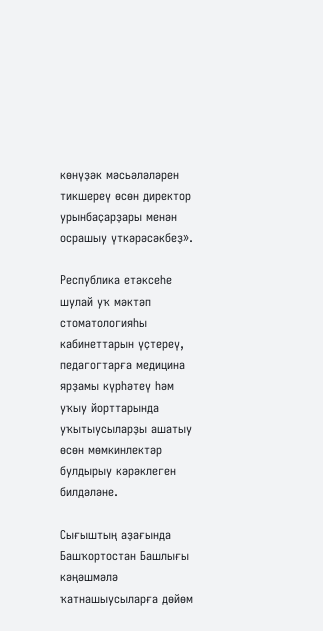көнүҙәк мәсьәләләрен тикшереү өсөн директор урынбаҫарҙары менән осрашыу үткәрәсәкбеҙ».

Республика етәксеһе шулай уҡ мәктәп стоматологияһы кабинеттарын үҫтереү, педагогтарға медицина ярҙамы күрһәтеү һәм уҡыу йорттарында уҡытыусыларҙы ашатыу өсөн мөмкинлектәр булдырыу кәрәклеген билдәләне.

Сығыштың аҙағында Башҡортостан Башлығы кәңәшмәлә ҡатнашыусыларға дөйөм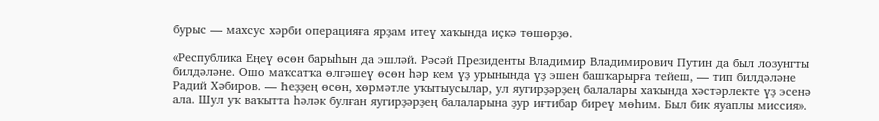бурыс — махсус хәрби операцияға ярҙам итеү хаҡында иҫкә төшөрҙө.

«Республика Еңеү өсөн барыһын да эшләй. Рәсәй Президенты Владимир Владимирович Путин да был лозунгты билдәләне. Ошо маҡсатҡа өлгәшеү өсөн һәр кем үҙ урынында үҙ эшен башҡарырға тейеш, — тип билдәләне Радий Хәбиров. — Һеҙҙең өсөн, хөрмәтле уҡытыусылар, ул яугирҙәрҙең балалары хаҡында хәстәрлекте үҙ эсенә ала. Шул уҡ ваҡытта һәләк булған яугирҙәрҙең балаларына ҙур иғтибар биреү мөһим. Был бик яуаплы миссия».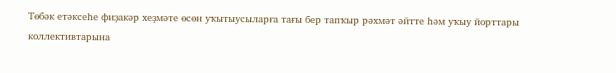Төбәк етәксеһе фиҙакәр хеҙмәте өсөн уҡытыусыларға тағы бер тапҡыр рәхмәт әйтте һәм уҡыу йорттары коллективтарына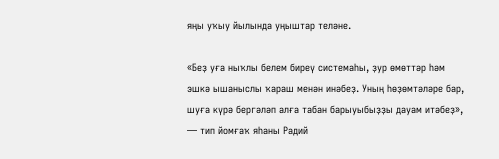яңы уҡыу йылында уңыштар теләне.

«Беҙ уға ныҡлы белем биреү системаһы, ҙур өмөттәр һәм эшкә ышаныслы ҡараш менән инәбеҙ. Уның һөҙөмтәләре бар, шуға күрә бергәләп алға табан барыуыбыҙҙы дауам итәбеҙ», — тип йомғаҡ яһаны Радий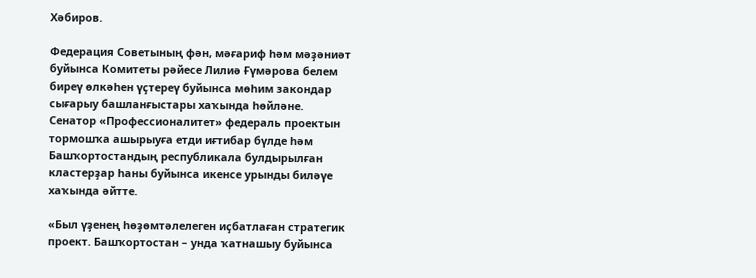Хәбиров.

Федерация Советының фән, мәғариф һәм мәҙәниәт буйынса Комитеты рәйесе Лилиә Ғүмәрова белем биреү өлкәһен үҫтереү буйынса мөһим закондар сығарыу башланғыстары хаҡында һөйләне. Сенатор «Профессионалитет» федераль проектын тормошҡа ашырыуға етди иғтибар бүлде һәм Башҡортостандың республикала булдырылған кластерҙар һаны буйынса икенсе урынды биләүе хаҡында әйтте.

«Был үҙенең һөҙөмтәлелеген иҫбатлаған стратегик проект. Башҡортостан – унда ҡатнашыу буйынса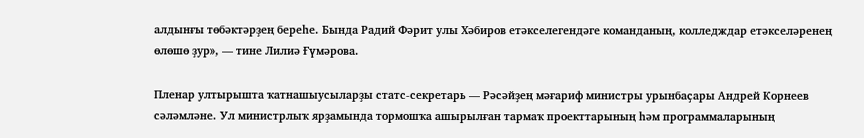алдынғы төбәктәрҙең береһе. Бында Радий Фәрит улы Хәбиров етәкселегендәге команданың, колледждар етәкселәренең өлөшө ҙур», — тине Лилиә Ғүмәрова.

Пленар ултырышта ҡатнашыусыларҙы статс-секретарь — Рәсәйҙең мәғариф министры урынбаҫары Андрей Корнеев сәләмләне. Ул министрлыҡ ярҙамында тормошҡа ашырылған тармаҡ проекттарының һәм программаларының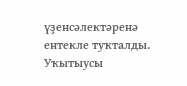үҙенсәлектәренә ентекле туҡталды. Уҡытыусы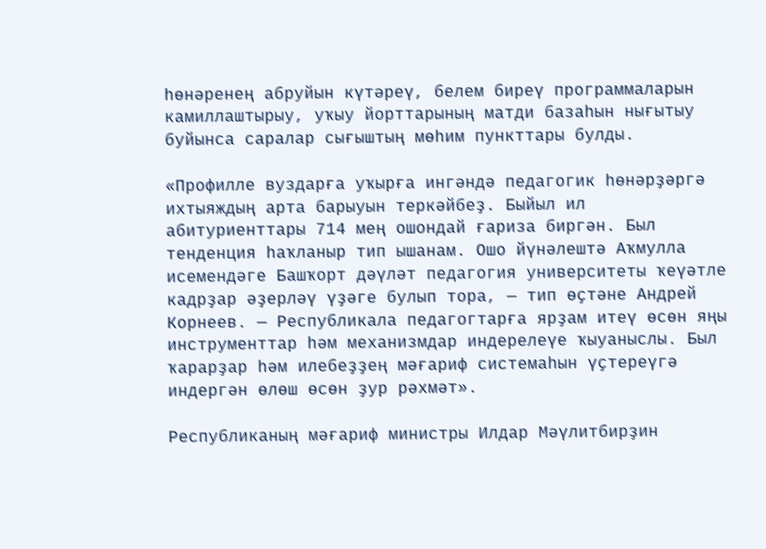һөнәренең абруйын күтәреү, белем биреү программаларын камиллаштырыу, уҡыу йорттарының матди базаһын нығытыу буйынса саралар сығыштың мөһим пункттары булды.

«Профилле вуздарға уҡырға ингәндә педагогик һөнәрҙәргә ихтыяждың арта барыуын теркәйбеҙ. Быйыл ил абитуриенттары 714 мең ошондай ғариза биргән. Был тенденция һаҡланыр тип ышанам. Ошо йүнәлештә Аҡмулла исемендәге Башҡорт дәүләт педагогия университеты ҡеүәтле кадрҙар әҙерләү үҙәге булып тора, — тип өҫтәне Андрей Корнеев. — Республикала педагогтарға ярҙам итеү өсөн яңы инструменттар һәм механизмдар индерелеүе ҡыуаныслы. Был ҡарарҙар һәм илебеҙҙең мәғариф системаһын үҫтереүгә индергән өлөш өсөн ҙур рәхмәт».

Республиканың мәғариф министры Илдар Мәүлитбирҙин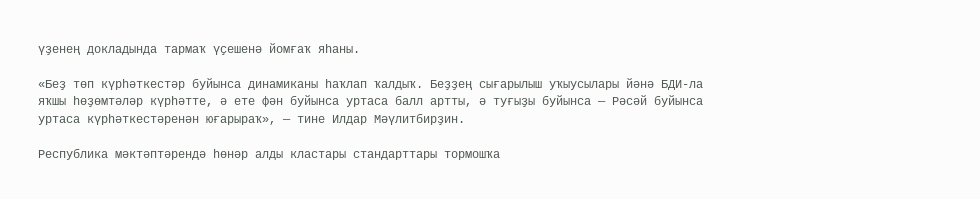үҙенең докладында тармаҡ үҫешенә йомғаҡ яһаны.

«Беҙ төп күрһәткестәр буйынса динамиканы һаҡлап ҡалдыҡ. Беҙҙең сығарылыш уҡыусылары йәнә БДИ-ла яҡшы һөҙөмтәләр күрһәтте, ә ете фән буйынса уртаса балл артты, ә туғыҙы буйынса — Рәсәй буйынса уртаса күрһәткестәренән юғарыраҡ», — тине Илдар Мәүлитбирҙин.

Республика мәктәптәрендә һөнәр алды кластары стандарттары тормошҡа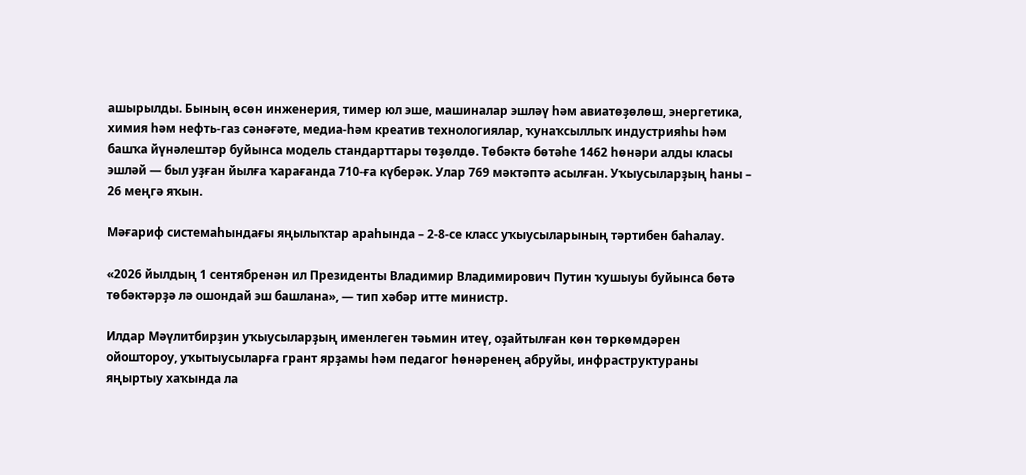ашырылды. Бының өсөн инженерия, тимер юл эше, машиналар эшләү һәм авиатөҙөлөш, энергетика, химия һәм нефть-газ сәнәғәте, медиа-һәм креатив технологиялар, ҡунаҡсыллыҡ индустрияһы һәм башҡа йүнәлештәр буйынса модель стандарттары төҙөлдө. Төбәктә бөтәһе 1462 һөнәри алды класы эшләй — был уҙған йылға ҡарағанда 710-ға күберәк. Улар 769 мәктәптә асылған. Уҡыусыларҙың һаны – 26 меңгә яҡын.

Мәғариф системаһындағы яңылыҡтар араһында – 2-8-се класс уҡыусыларының тәртибен баһалау.

«2026 йылдың 1 сентябренән ил Президенты Владимир Владимирович Путин ҡушыуы буйынса бөтә төбәктәрҙә лә ошондай эш башлана», — тип хәбәр итте министр.

Илдар Мәүлитбирҙин уҡыусыларҙың именлеген тәьмин итеү, оҙайтылған көн төркөмдәрен ойоштороу, уҡытыусыларға грант ярҙамы һәм педагог һөнәренең абруйы, инфраструктураны яңыртыу хаҡында ла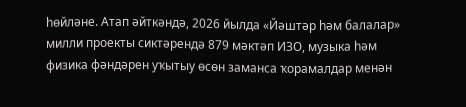һөйләне. Атап әйткәндә, 2026 йылда «Йәштәр һәм балалар» милли проекты сиктәрендә 879 мәктәп ИЗО, музыка һәм физика фәндәрен уҡытыу өсөн заманса ҡорамалдар менән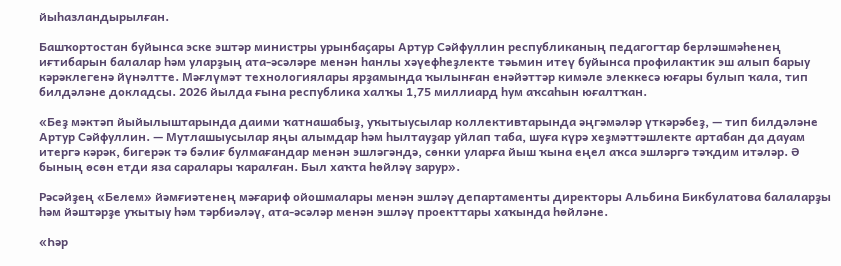йыһазландырылған.

Башҡортостан буйынса эске эштәр министры урынбаҫары Артур Сәйфуллин республиканың педагогтар берләшмәһенең иғтибарын балалар һәм уларҙың ата-әсәләре менән һанлы хәүефһеҙлекте тәьмин итеү буйынса профилактик эш алып барыу кәрәклегенә йүнәлтте. Мәғлүмәт технологиялары ярҙамында ҡылынған енәйәттәр кимәле элеккесә юғары булып ҡала, тип билдәләне докладсы. 2026 йылда ғына республика халҡы 1,75 миллиард һум аҡсаһын юғалтҡан.

«Беҙ мәктәп йыйылыштарында даими ҡатнашабыҙ, уҡытыусылар коллективтарында әңгәмәләр үткәрәбеҙ, — тип билдәләне Артур Сәйфуллин. — Мутлашыусылар яңы алымдар һәм һылтауҙар уйлап таба, шуға күрә хеҙмәттәшлекте артабан да дауам итергә кәрәк, бигерәк тә бәлиғ булмағандар менән эшләгәндә, сөнки уларға йыш ҡына еңел аҡса эшләргә тәҡдим итәләр. Ә бының өсөн етди яза саралары ҡаралған. Был хаҡта һөйләү зарур».

Рәсәйҙең «Белем» йәмғиәтенең мәғариф ойошмалары менән эшләү департаменты директоры Альбина Бикбулатова балаларҙы һәм йәштәрҙе уҡытыу һәм тәрбиәләү, ата-әсәләр менән эшләү проекттары хаҡында һөйләне.

«Һәр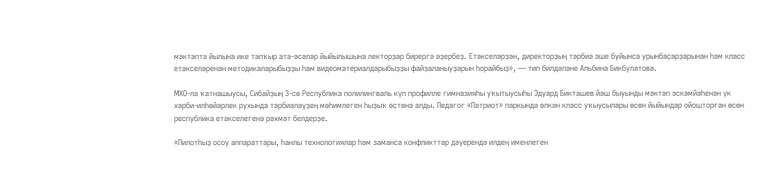мәктәптә йылына ике тапҡыр ата-әсәләр йыйылышына лекторҙар бирергә әҙербеҙ. Етәкселәрҙән, директорҙың тәрбиә эше буйынса урынбаҫарҙарынан һәм класс етәкселәренән методикаларыбыҙҙы һәм видеоматериалдарыбыҙҙы файҙаланыуҙарын һорайбыҙ», — тип билдәләне Альбина Бикбулатова.

МХО-ла ҡатнашыусы, Сибайҙың 3-сө Республика полилингваль күп профилле гимназияһы уҡытыусыһы Эдуард Бикташев йәш быуынды мәктәп эскәмйәһенән үк хәрби-илһөйәрлек рухында тәрбиәләүҙең мөһимлеген һыҙыҡ өҫтөнә алды. Педагог «Патриот» паркында өлкән класс уҡыусылары өсөн йыйындар ойошторған өсөн республика етәкселегенә рәхмәт белдерҙе.

«Пилотһыҙ осоу аппараттары, һанлы технологиялар һәм заманса конфликттар дәүерендә илдең именлеген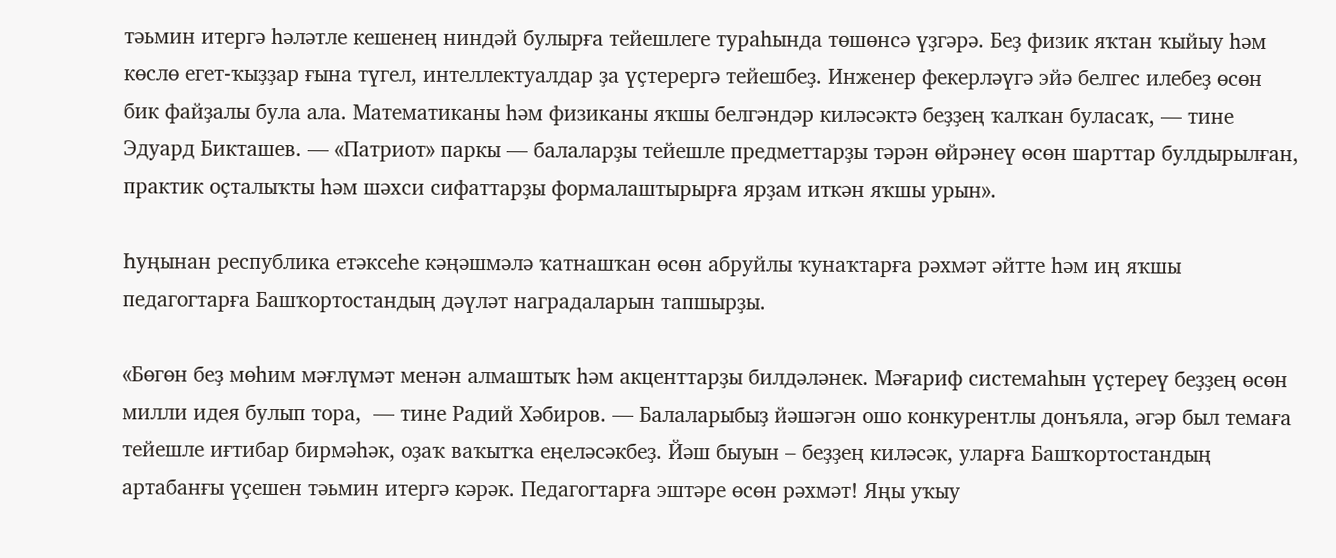тәьмин итергә һәләтле кешенең ниндәй булырға тейешлеге тураһында төшөнсә үҙгәрә. Беҙ физик яҡтан ҡыйыу һәм көслө егет-ҡыҙҙар ғына түгел, интеллектуалдар ҙа үҫтерергә тейешбеҙ. Инженер фекерләүгә эйә белгес илебеҙ өсөн бик файҙалы була ала. Математиканы һәм физиканы яҡшы белгәндәр киләсәктә беҙҙең ҡалҡан буласаҡ, — тине Эдуард Бикташев. — «Патриот» паркы — балаларҙы тейешле предметтарҙы тәрән өйрәнеү өсөн шарттар булдырылған, практик оҫталыҡты һәм шәхси сифаттарҙы формалаштырырға ярҙам иткән яҡшы урын».

Һуңынан республика етәксеһе кәңәшмәлә ҡатнашҡан өсөн абруйлы ҡунаҡтарға рәхмәт әйтте һәм иң яҡшы педагогтарға Башҡортостандың дәүләт наградаларын тапшырҙы.

«Бөгөн беҙ мөһим мәғлүмәт менән алмаштыҡ һәм акценттарҙы билдәләнек. Мәғариф системаһын үҫтереү беҙҙең өсөн милли идея булып тора,  — тине Радий Хәбиров. — Балаларыбыҙ йәшәгән ошо конкурентлы донъяла, әгәр был темаға тейешле иғтибар бирмәһәк, оҙаҡ ваҡытҡа еңеләсәкбеҙ. Йәш быуын – беҙҙең киләсәк, уларға Башҡортостандың артабанғы үҫешен тәьмин итергә кәрәк. Педагогтарға эштәре өсөн рәхмәт! Яңы уҡыу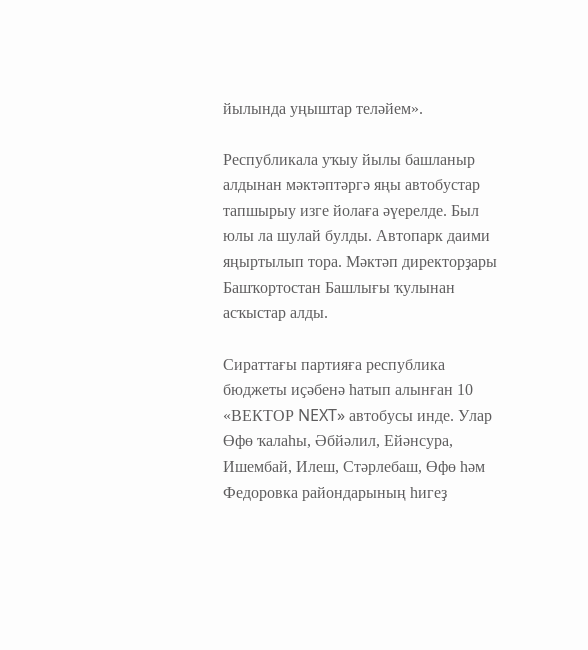йылында уңыштар теләйем».

Республикала уҡыу йылы башланыр алдынан мәктәптәргә яңы автобустар тапшырыу изге йолаға әүерелде. Был юлы ла шулай булды. Автопарк даими яңыртылып тора. Мәктәп директорҙары Башҡортостан Башлығы ҡулынан асҡыстар алды.

Сираттағы партияға республика бюджеты иҫәбенә һатып алынған 10 «ВЕКТОР NEXT» автобусы инде. Улар Өфө ҡалаһы, Әбйәлил, Ейәнсура, Ишембай, Илеш, Стәрлебаш, Өфө һәм Федоровка райондарының һигеҙ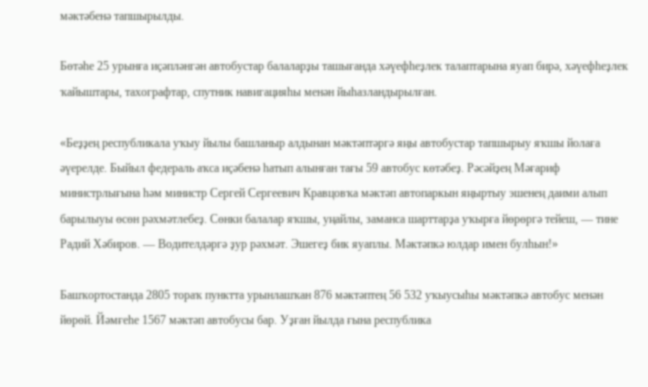мәктәбенә тапшырылды.

Бөтәһе 25 урынға иҫәпләнгән автобустар балаларҙы ташығанда хәүефһеҙлек талаптарына яуап бирә, хәүефһеҙлек ҡайыштары, тахографтар, спутник навигацияһы менән йыһазландырылған.

«Беҙҙең республикала уҡыу йылы башланыр алдынан мәктәптәргә яңы автобустар тапшырыу яҡшы йолаға әүерелде. Быйыл федераль аҡса иҫәбенә һатып алынған тағы 59 автобус көтәбеҙ. Рәсәйҙең Мәғариф министрлығына һәм министр Сергей Сергеевич Кравцовҡа мәктәп автопаркын яңыртыу эшенең даими алып барылыуы өсөн рәхмәтлебеҙ. Сөнки балалар яҡшы, уңайлы, заманса шарттарҙа уҡырға йөрөргә тейеш, — тине Радий Хәбиров. — Водителдәргә ҙур рәхмәт. Эшегеҙ бик яуаплы. Мәктәпкә юлдар имен булһын!»

Башҡортостанда 2805 тораҡ пунктта урынлашҡан 876 мәктәптең 56 532 уҡыусыһы мәктәпкә автобус менән йөрөй. Йәмғеһе 1567 мәктәп автобусы бар. Уҙған йылда ғына республика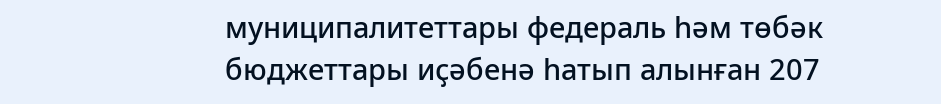муниципалитеттары федераль һәм төбәк бюджеттары иҫәбенә һатып алынған 207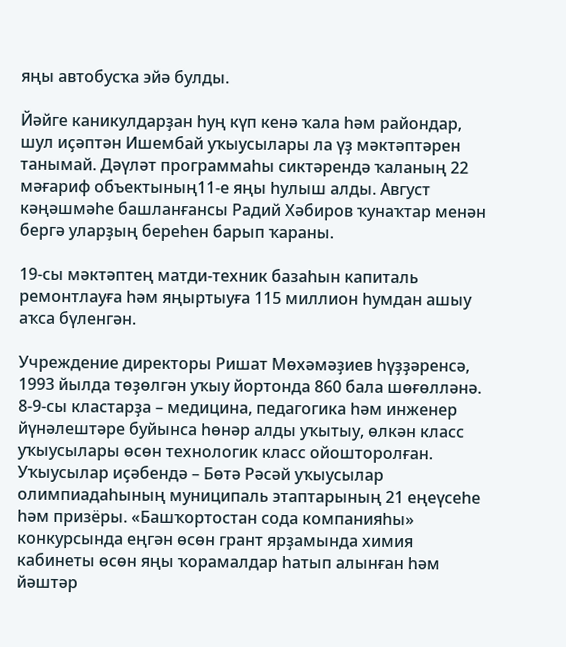яңы автобусҡа эйә булды.

Йәйге каникулдарҙан һуң күп кенә ҡала һәм райондар, шул иҫәптән Ишембай уҡыусылары ла үҙ мәктәптәрен танымай. Дәүләт программаһы сиктәрендә ҡаланың 22 мәғариф объектының11-е яңы һулыш алды. Август кәңәшмәһе башланғансы Радий Хәбиров ҡунаҡтар менән бергә уларҙың береһен барып ҡараны.

19-сы мәктәптең матди-техник базаһын капиталь ремонтлауға һәм яңыртыуға 115 миллион һумдан ашыу аҡса бүленгән.

Учреждение директоры Ришат Мөхәмәҙиев һүҙҙәренсә, 1993 йылда төҙөлгән уҡыу йортонда 860 бала шөғөлләнә. 8-9-сы кластарҙа – медицина, педагогика һәм инженер йүнәлештәре буйынса һөнәр алды уҡытыу, өлкән класс уҡыусылары өсөн технологик класс ойошторолған. Уҡыусылар иҫәбендә – Бөтә Рәсәй уҡыусылар олимпиадаһының муниципаль этаптарының 21 еңеүсеһе һәм призёры. «Башҡортостан сода компанияһы» конкурсында еңгән өсөн грант ярҙамында химия кабинеты өсөн яңы ҡорамалдар һатып алынған һәм йәштәр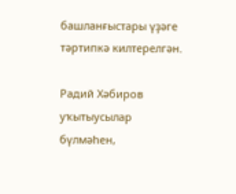башланғыстары үҙәге тәртипкә килтерелгән.

Радий Хәбиров уҡытыусылар бүлмәһен,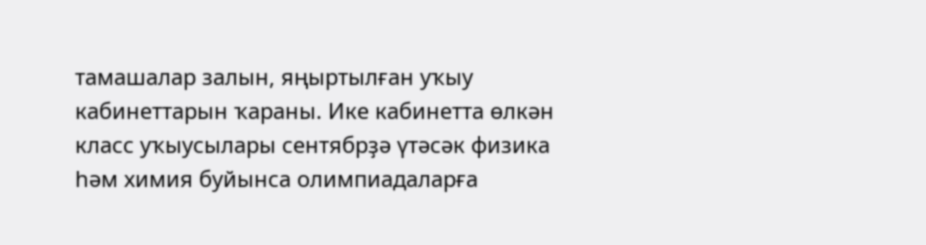тамашалар залын, яңыртылған уҡыу кабинеттарын ҡараны. Ике кабинетта өлкән класс уҡыусылары сентябрҙә үтәсәк физика һәм химия буйынса олимпиадаларға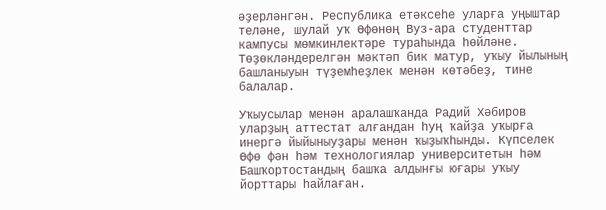әҙерләнгән. Республика етәксеһе уларға уңыштар теләне, шулай уҡ Өфөнөң Вуз-ара студенттар кампусы мөмкинлектәре тураһында һөйләне. Төҙөкләндерелгән мәктәп бик матур, уҡыу йылының башланыуын түҙемһеҙлек менән көтәбеҙ, тине балалар.

Уҡыусылар менән аралашҡанда Радий Хәбиров уларҙың аттестат алғандан һуң ҡайҙа уҡырға инергә йыйыныуҙары менән ҡыҙыҡһынды. Күпселек Өфө фән һәм технологиялар университетын һәм Башҡортостандың башҡа алдынғы юғары уҡыу йорттары һайлаған.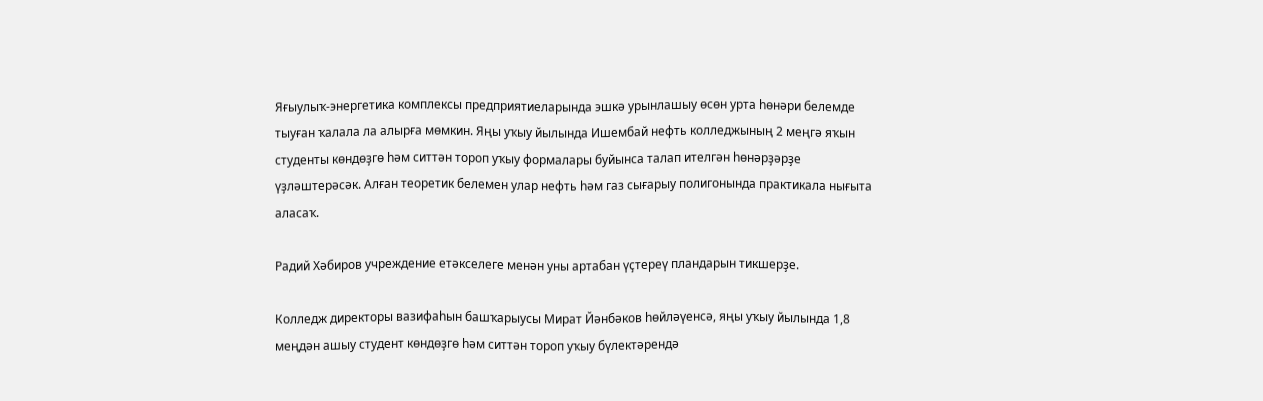Яғыулыҡ-энергетика комплексы предприятиеларында эшкә урынлашыу өсөн урта һөнәри белемде тыуған ҡалала ла алырға мөмкин. Яңы уҡыу йылында Ишембай нефть колледжының 2 меңгә яҡын студенты көндөҙгө һәм ситтән тороп уҡыу формалары буйынса талап ителгән һөнәрҙәрҙе үҙләштерәсәк. Алған теоретик белемен улар нефть һәм газ сығарыу полигонында практикала нығыта аласаҡ.

Радий Хәбиров учреждение етәкселеге менән уны артабан үҫтереү пландарын тикшерҙе.

Колледж директоры вазифаһын башҡарыусы Мират Йәнбәков һөйләүенсә, яңы уҡыу йылында 1,8 меңдән ашыу студент көндөҙгө һәм ситтән тороп уҡыу бүлектәрендә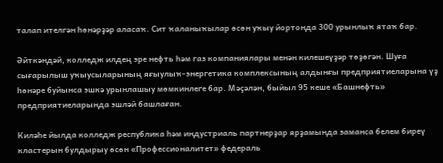талап ителгән һөнәрҙәр аласаҡ. Сит ҡаланыҡылар өсөн уҡыу йортонда 300 урынлыҡ ятаҡ бар.

Әйткәндәй, колледж илдең эре нефть һәм газ компаниялары менән килешеүҙәр төҙөгән. Шуға сығарылыш уҡыусыларының яғыулыҡ-энергетика комплексының алдынғы предприятиеларына үҙ һөнәре буйынса эшкә урынлашыу мөмкинлеге бар. Мәҫәлән, быйыл 95 кеше «Башнефть» предприятиеларында эшләй башлаған.

Киләһе йылда колледж республика һәм индустриаль партнерҙар ярҙамында заманса белем биреү кластерын булдырыу өсөн «Профессионалитет» федераль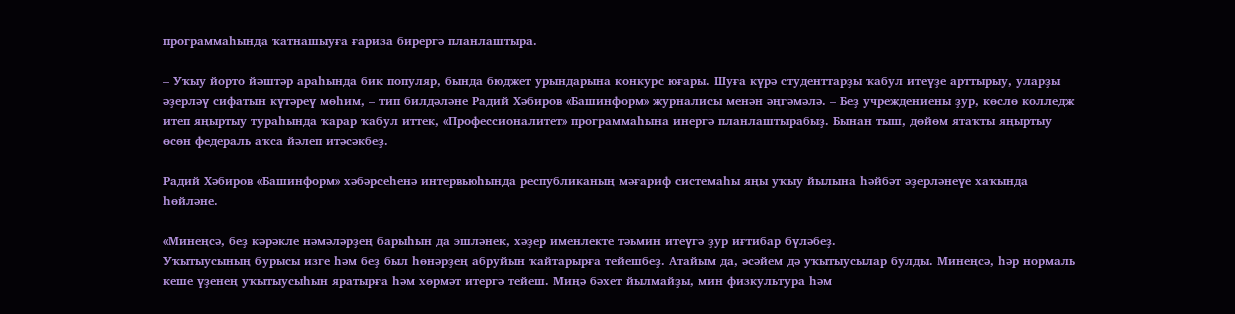программаһында ҡатнашыуға ғариза бирергә планлаштыра.

– Уҡыу йорто йәштәр араһында бик популяр, бында бюджет урындарына конкурс юғары. Шуға күрә студенттарҙы ҡабул итеүҙе арттырыу, уларҙы әҙерләү сифатын күтәреү мөһим, – тип билдәләне Радий Хәбиров «Башинформ» журналисы менән әңгәмәлә. – Беҙ учреждениены ҙур, көслө колледж итеп яңыртыу тураһында ҡарар ҡабул иттек, «Профессионалитет» программаһына инергә планлаштырабыҙ. Бынан тыш, дөйөм ятаҡты яңыртыу өсөн федераль аҡса йәлеп итәсәкбеҙ.

Радий Хәбиров «Башинформ» хәбәрсеһенә интервьюһында республиканың мәғариф системаһы яңы уҡыу йылына һәйбәт әҙерләнеүе хаҡында һөйләне.

«Минеңсә, беҙ кәрәкле нәмәләрҙең барыһын да эшләнек, хәҙер именлекте тәьмин итеүгә ҙур иғтибар бүләбеҙ.
Уҡытыусының бурысы изге һәм беҙ был һөнәрҙең абруйын ҡайтарырға тейешбеҙ. Атайым да, әсәйем дә уҡытыусылар булды. Минеңсә, һәр нормаль кеше үҙенең уҡытыусыһын яратырға һәм хөрмәт итергә тейеш. Миңә бәхет йылмайҙы, мин физкультура һәм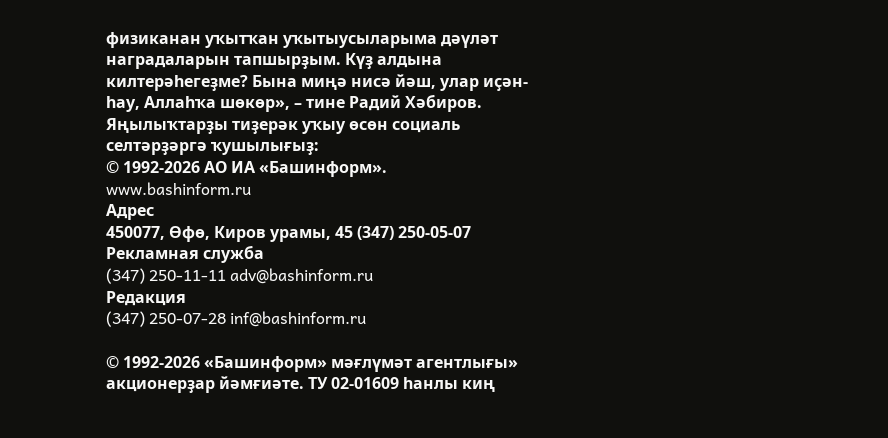физиканан уҡытҡан уҡытыусыларыма дәүләт наградаларын тапшырҙым. Күҙ алдына килтерәһегеҙме? Бына миңә нисә йәш, улар иҫән-һау, Аллаһҡа шөкөр», – тине Радий Хәбиров.
Яңылыҡтарҙы тиҙерәк уҡыу өсөн социаль селтәрҙәргә ҡушылығыҙ:
© 1992-2026 АО ИА «Башинформ».
www.bashinform.ru
Адрес
450077, Өфө, Киров урамы, 45 (347) 250-05-07
Рекламная служба
(347) 250-11-11 adv@bashinform.ru
Редакция
(347) 250-07-28 inf@bashinform.ru

© 1992-2026 «Башинформ» мәғлүмәт агентлығы» акционерҙар йәмғиәте. ТУ 02-01609 һанлы киң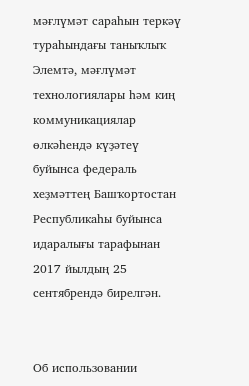мәғлүмәт сараһын теркәү тураһындағы таныҡлыҡ Элемтә, мәғлүмәт технологиялары һәм киң коммуникациялар өлкәһендә күҙәтеү буйынса федераль хеҙмәттең Башҡортостан Республикаһы буйынса идаралығы тарафынан 2017 йылдың 25 сентябрендә бирелгән.


Об использовании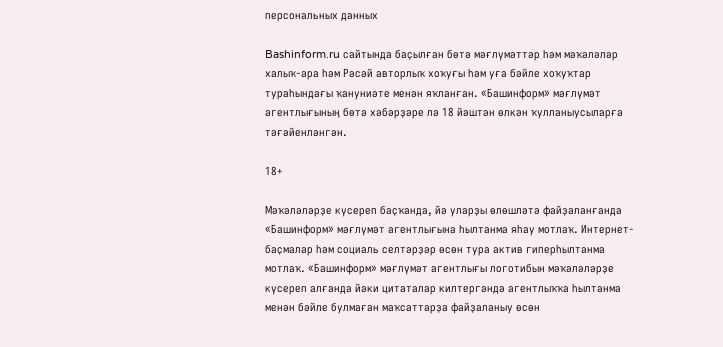персональных данных

Bashinform.ru сайтында баҫылған бөтә мәғлүмәттәр һәм мәҡәләләр халыҡ-ара һәм Рәсәй авторлыҡ хоҡуғы һәм уға бәйле хоҡуҡтар тураһындағы ҡануниәте менән яҡланған. «Башинформ» мәғлүмәт агентлығының бөтә хәбәрҙәре лә 18 йәштән өлкән ҡулланыусыларға тәғәйенләнгән.

18+

Мәҡәләләрҙе күсереп баҫҡанда, йә уларҙы өлөшләтә файҙаланғанда «Башинформ» мәғлүмәт агентлығына һылтанма яһау мотлаҡ. Интернет-баҫмалар һәм социаль селтәрҙәр өсөн тура актив гиперһылтанма мотлаҡ. «Башинформ» мәғлүмәт агентлығы логотибын мәҡәләләрҙе күсереп алғанда йәки цитаталар килтергәндә агентлыҡҡа һылтанма менән бәйле булмаған маҡсаттарҙа файҙаланыу өсөн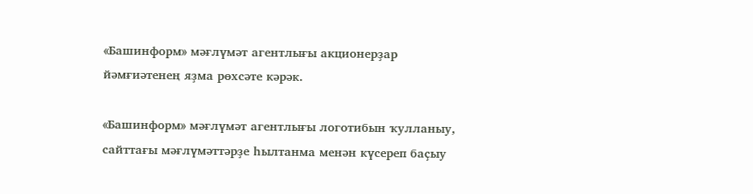«Башинформ» мәғлүмәт агентлығы акционерҙар йәмғиәтенең яҙма рөхсәте кәрәк.

«Башинформ» мәғлүмәт агентлығы логотибын ҡулланыу, сайттағы мәғлүмәттәрҙе һылтанма менән күсереп баҫыу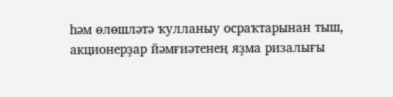һәм өлөшләтә ҡулланыу осраҡтарынан тыш, акционерҙар йәмғиәтенең яҙма ризалығы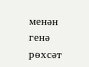менән генә рөхсәт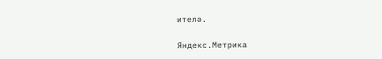ителә.

Яндекс.Метрика